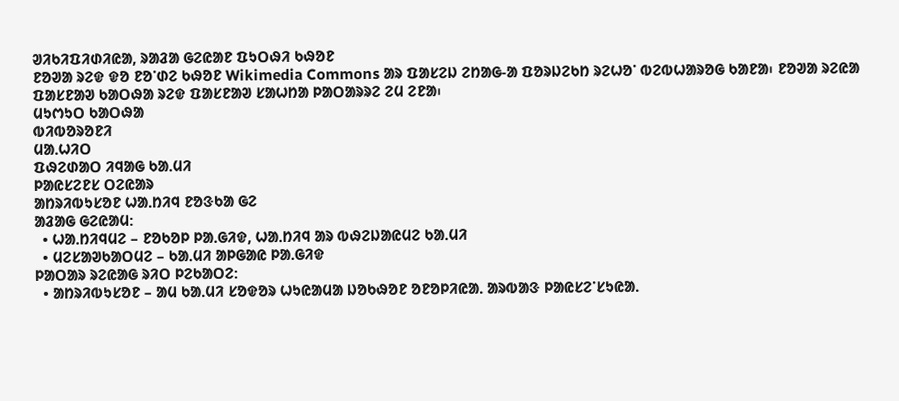ᱣᱤᱠᱤᱯᱤᱰᱤᱭᱟ, ᱨᱟᱲᱟ ᱜᱮᱭᱟᱱ ᱯᱩᱛᱷᱤ ᱠᱷᱚᱱ
ᱱᱚᱣᱟ ᱨᱮᱫ ᱫᱚ ᱱᱚᱸᱰᱮ ᱠᱷᱚᱱ Wikimedia Commons ᱟᱨ ᱯᱟᱥᱮᱡ ᱮᱴᱟᱜ-ᱟ ᱯᱚᱨᱡᱮᱠᱴ ᱨᱮᱦᱚᱸ ᱵᱮᱵᱦᱟᱨᱚᱜ ᱠᱟᱱᱟ᱾ ᱱᱚᱣᱟ ᱨᱮᱭᱟ ᱯᱟᱥᱱᱟᱣ ᱠᱟᱛᱷᱟ ᱨᱮᱫ ᱯᱟᱥᱱᱟᱣ ᱥᱟᱦᱴᱟ ᱞᱟᱛᱟᱨᱨᱮ ᱮᱢ ᱮᱱᱟ᱾
ᱢᱩᱬᱩᱛ ᱠᱟᱛᱷᱟ
ᱵᱤᱵᱚᱨᱚᱱᱤ
ᱢᱟᱹᱦᱤᱛ
ᱯᱷᱮᱰᱟᱛ ᱤᱧᱟᱜ ᱠᱟᱹᱢᱤ
ᱞᱟᱭᱥᱮᱱᱥ ᱛᱮᱭᱟᱨ
ᱟᱴᱨᱤᱵᱩᱥᱚᱱ ᱦᱟᱹᱴᱤᱧ ᱱᱚᱝᱠᱟ ᱜᱮ
ᱟᱲᱟᱜ ᱜᱮᱭᱟᱢ:
  • ᱦᱟᱹᱴᱤᱧᱢᱮ – ᱱᱚᱠᱚᱞ ᱞᱟᱹᱜᱤᱫ, ᱦᱟᱹᱴᱤᱧ ᱟᱨ ᱵᱷᱮᱡᱟᱭᱢᱮ ᱠᱟᱹᱢᱤ
  • ᱢᱮᱥᱟᱣᱠᱟᱛᱢᱮ – ᱠᱟᱹᱢᱤ ᱟᱞᱜᱟᱭ ᱞᱟᱹᱜᱤᱫ
ᱞᱟᱛᱟᱨ ᱨᱮᱭᱟᱜ ᱨᱤᱛ ᱞᱮᱠᱟᱛᱮ:
  • ᱟᱴᱨᱤᱵᱩᱥᱚᱱ – ᱟᱢ ᱠᱟᱹᱢᱤ ᱥᱚᱫᱚᱨ ᱦᱩᱭᱟᱢᱟ ᱡᱚᱠᱷᱚᱱ ᱚᱱᱚᱞᱤᱭᱟᱹ ᱟᱨᱵᱟᱝ ᱞᱟᱭᱥᱮᱸᱥᱩᱭᱟᱹ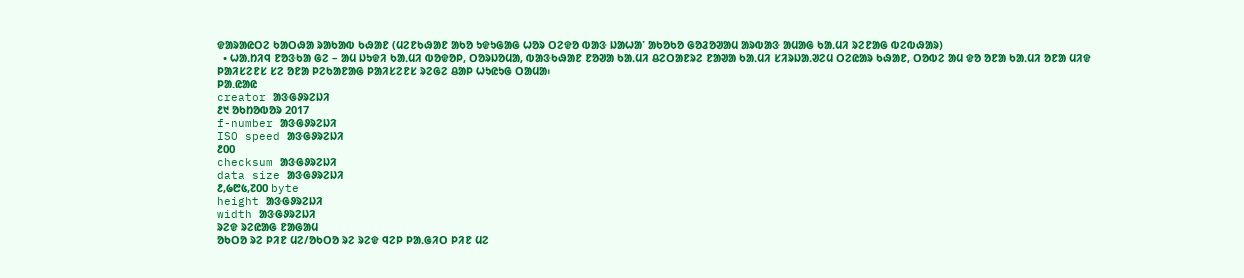ᱫᱟᱨᱟᱭᱛᱮ ᱠᱟᱛᱷᱟ ᱨᱟᱠᱟᱵ ᱠᱷᱟᱱ (ᱢᱮᱱᱠᱷᱟᱱ ᱟᱠᱚ ᱩᱫᱩᱜᱟᱜ ᱦᱚᱨ ᱛᱮᱫᱚ ᱵᱟᱝ ᱡᱟᱦᱟᱸ ᱟᱠᱚᱠᱚ ᱜᱚᱲᱚᱣᱟᱢ ᱟᱨᱵᱟᱝ ᱟᱢᱟᱜ ᱠᱟᱹᱢᱤ ᱨᱮᱱᱟᱜ ᱵᱮᱵᱷᱟᱨ)
  • ᱦᱟᱹᱴᱤᱧ ᱱᱚᱝᱠᱟ ᱜᱮ – ᱟᱢ ᱡᱩᱫᱤ ᱠᱟᱹᱢᱤ ᱵᱚᱫᱚᱞ, ᱛᱚᱨᱡᱚᱢᱟ, ᱵᱟᱝᱠᱷᱟᱱ ᱱᱚᱣᱟ ᱠᱟᱹᱢᱤ ᱪᱮᱛᱟᱱᱨᱮ ᱱᱟᱣᱟ ᱠᱟᱹᱢᱤ ᱥᱤᱨᱡᱟᱹᱣᱮᱢ ᱛᱮᱭᱟᱨ ᱠᱷᱟᱱ, ᱛᱚᱵᱮ ᱟᱢ ᱫᱚ ᱚᱱᱟ ᱠᱟᱹᱢᱤ ᱚᱱᱟ ᱢᱤᱫ ᱞᱟᱤᱥᱮᱱᱥ ᱥᱮ ᱚᱱᱟ ᱞᱮᱠᱟᱱᱟᱜ ᱞᱟᱤᱥᱮᱱᱥ ᱨᱮᱜᱮ ᱪᱟᱞ ᱦᱩᱭᱩᱜ ᱛᱟᱢᱟ᱾
ᱞᱟ.ᱭᱟᱭ
creator ᱟᱝᱜᱽᱨᱮᱡᱤ
᱒᱑ ᱚᱠᱴᱚᱵᱚᱨ 2017
f-number ᱟᱝᱜᱽᱨᱮᱡᱤ
ISO speed ᱟᱝᱜᱽᱨᱮᱡᱤ
᱒᱐᱐
checksum ᱟᱝᱜᱽᱨᱮᱡᱤ
data size ᱟᱝᱜᱽᱨᱮᱡᱤ
᱒,᱙᱘᱕,᱗᱐᱐ byte
height ᱟᱝᱜᱽᱨᱮᱡᱤ
width ᱟᱝᱜᱽᱨᱮᱡᱤ
ᱨᱮᱫ ᱨᱮᱭᱟᱜ ᱱᱟᱜᱟᱢ
ᱚᱠᱛᱚ ᱨᱮ ᱞᱤᱱ ᱢᱮ/ᱚᱠᱛᱚ ᱨᱮ ᱨᱮᱫ ᱧᱮᱞ ᱞᱟᱹᱜᱤᱛ ᱞᱤᱱ ᱢᱮ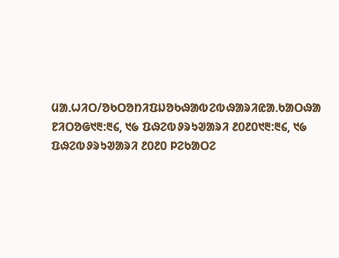ᱢᱟᱹᱦᱤᱛ/ᱚᱠᱛᱚᱴᱤᱯᱡᱚᱠᱷᱟᱵᱮᱵᱷᱟᱨᱤᱭᱟᱹᱠᱟᱛᱷᱟ
ᱱᱤᱛᱚᱜ᱑᱓:᱓᱔, ᱑᱙ ᱯᱷᱮᱵᱽᱨᱩᱣᱟᱨᱤ ᱒᱐᱒᱐᱑᱓:᱓᱔, ᱑᱙ ᱯᱷᱮᱵᱽᱨᱩᱣᱟᱨᱤ ᱒᱐᱒᱐ ᱞᱮᱠᱟᱛᱮ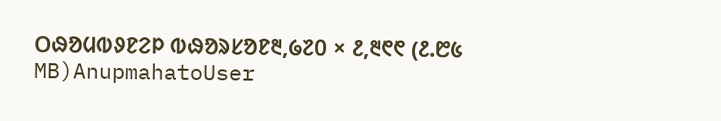ᱛᱷᱚᱢᱵᱽᱱᱮᱞ ᱵᱷᱚᱨᱥᱚᱱ᱓,᱙᱗᱐ × ᱒,᱓᱖᱖ (᱒.᱘᱕ MB)AnupmahatoUser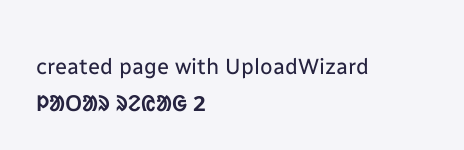created page with UploadWizard
ᱞᱟᱛᱟᱨ ᱨᱮᱭᱟᱜ 2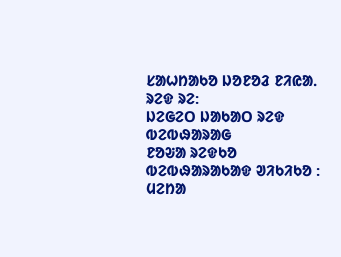ᱥᱟᱦᱴᱟᱠᱚ ᱡᱚᱱᱚᱲ ᱱᱤᱭᱟᱹ ᱨᱮᱫ ᱨᱮ:
ᱡᱮᱜᱮᱛ ᱡᱟᱠᱟᱛ ᱨᱮᱫ ᱵᱮᱵᱷᱟᱨᱟᱜ
ᱱᱚᱶᱟ ᱨᱮᱫᱠᱚ ᱵᱮᱵᱷᱟᱨᱟᱠᱟᱫ ᱣᱤᱠᱤᱠᱚ :
ᱢᱮᱴᱟ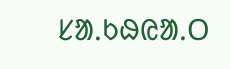ᱥᱟᱹᱠᱷᱭᱟᱹᱛ